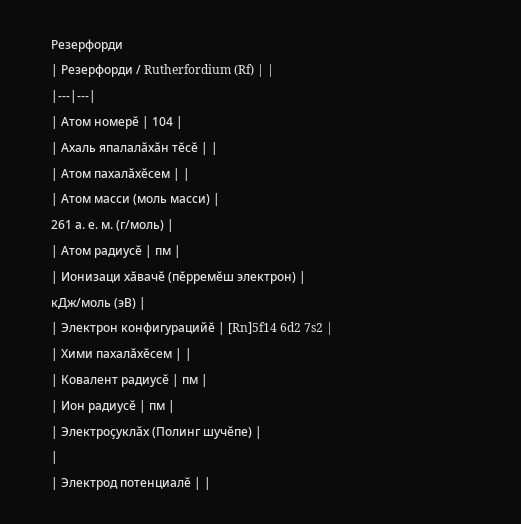Резерфорди
| Резерфорди / Rutherfordium (Rf) | |
|---|---|
| Атом номерĕ | 104 |
| Ахаль япалалăхăн тĕсĕ | |
| Атом пахалăхĕсем | |
| Атом масси (моль масси) |
261 а. е. м. (г/моль) |
| Атом радиусĕ | пм |
| Ионизаци хăвачĕ (пĕрремĕш электрон) |
кДж/моль (эВ) |
| Электрон конфигурацийĕ | [Rn]5f14 6d2 7s2 |
| Хими пахалăхĕсем | |
| Ковалент радиусĕ | пм |
| Ион радиусĕ | пм |
| Электроçуклăх (Полинг шучĕпе) |
|
| Электрод потенциалĕ | |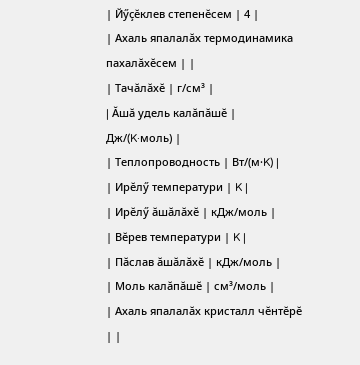| Йӳçĕклев степенĕсем | 4 |
| Ахаль япалалăх термодинамика пахалăхĕсем | |
| Тачăлăхĕ | г/см³ |
| Ăшă удель калăпăшĕ | Дж/(K·моль) |
| Теплопроводность | Вт/(м·K) |
| Ирĕлӳ температури | K |
| Ирĕлӳ ăшăлăхĕ | кДж/моль |
| Вĕрев температури | K |
| Пăслав ăшăлăхĕ | кДж/моль |
| Моль калăпăшĕ | см³/моль |
| Ахаль япалалăх кристалл чĕнтĕрĕ | |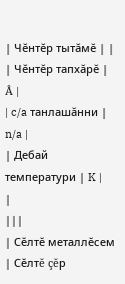| Чĕнтĕр тытăмĕ | |
| Чĕнтĕр тапхăрĕ | Å |
| c/a танлашăнни | n/a |
| Дебай температури | K |
|
|||
| Сĕлтĕ металлĕсем | Сĕлтĕ çĕр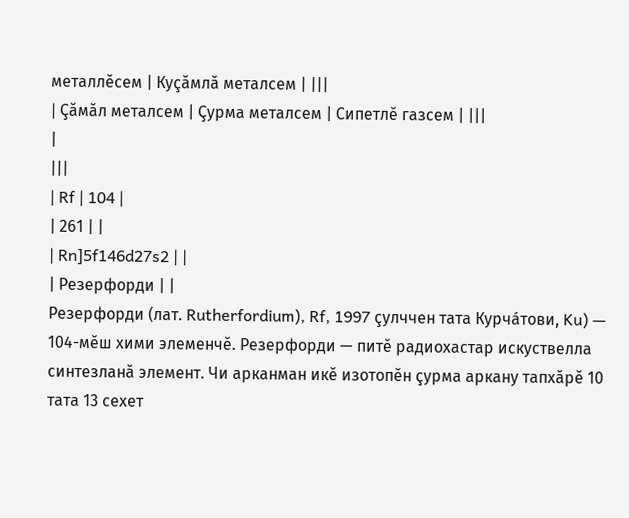металлĕсем | Куçăмлă металсем | |||
| Çăмăл металсем | Çурма металсем | Сипетлĕ газсем | |||
|
|||
| Rf | 104 |
| 261 | |
| Rn]5f146d27s2 | |
| Резерфорди | |
Резерфорди (лат. Rutherfordium), Rf, 1997 çулччен тата Курча́тови, Ku) — 104-мĕш хими элеменчĕ. Резерфорди — питĕ радиохастар искуствелла синтезланă элемент. Чи арканман икĕ изотопĕн çурма аркану тапхăрĕ 10 тата 13 сехет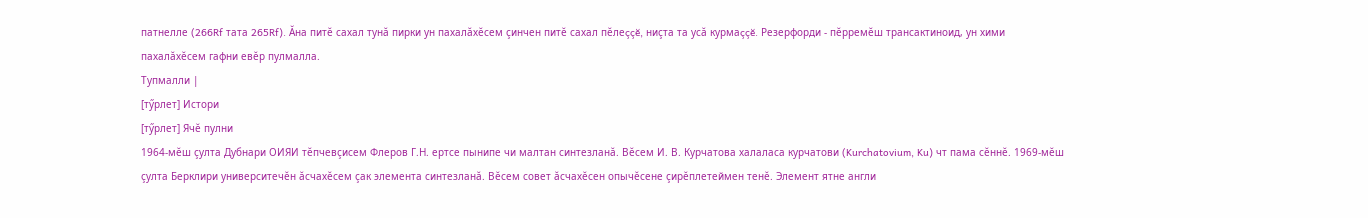патнелле (266Rf тата 265Rf). Ăна питĕ сахал тунă пирки ун пахалăхĕсем çинчен питĕ сахал пĕлеççĕ, ниçта та усă курмаççĕ. Резерфорди - пĕрремĕш трансактиноид, ун хими пахалăхĕсем гафни евĕр пулмалла.
Тупмалли |
[тӳрлет] Истори
[тӳрлет] Ячĕ пулни
1964-мĕш çулта Дубнари ОИЯИ тĕпчевçисем Флеров Г.Н. ертсе пынипе чи малтан синтезланă. Вĕсем И. В. Курчатова халаласа курчатови (Kurchatovium, Ku) чт пама сĕннĕ. 1969-мĕш çулта Берклири университечĕн ăсчахĕсем çак элемента синтезланă. Вĕсем совет ăсчахĕсен опычĕсене çирĕплетеймен тенĕ. Элемент ятне англи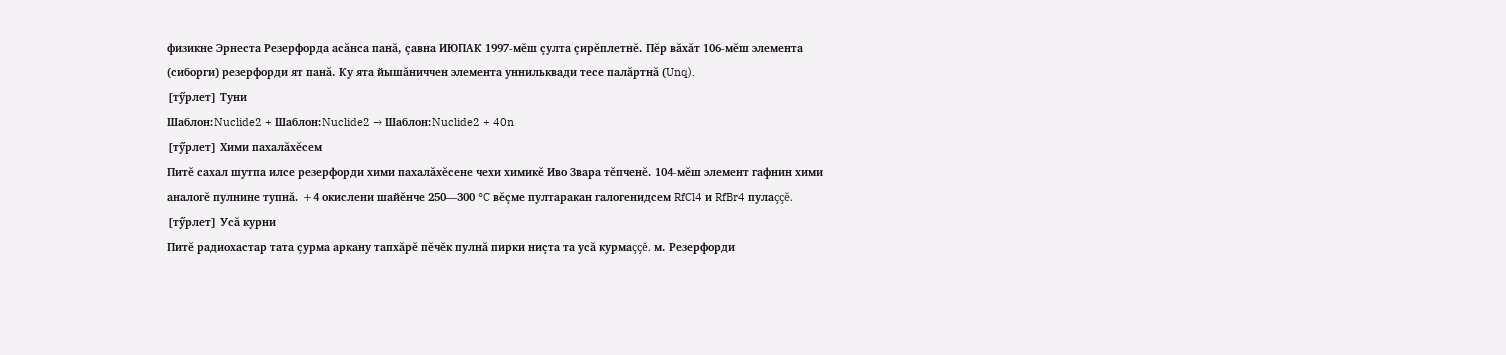физикне Эрнеста Резерфорда асăнса панă, çавна ИЮПАК 1997-мĕш çулта çирĕплетнĕ. Пĕр вăхăт 106-мĕш элемента (сиборги) резерфорди ят панă. Ку ята йышăниччен элемента уннильквади тесе палăртнă (Unq).
[тӳрлет] Туни
Шаблон:Nuclide2 + Шаблон:Nuclide2 → Шаблон:Nuclide2 + 40n
[тӳрлет] Хими пахалăхĕсем
Питĕ сахал шутпа илсе резерфорди хими пахалăхĕсене чехи химикĕ Иво Звара тĕпченĕ. 104-мĕш элемент гафнин хими аналогĕ пулнине тупнă. +4 окислени шайĕнче 250—300 °C вĕçме пултаракан галогенидсем RfCl4 и RfBr4 пулаççĕ.
[тӳрлет] Усă курни
Питĕ радиохастар тата çурма аркану тапхăрĕ пĕчĕк пулнă пирки ниçта та усă курмаççĕ. м. Резерфорди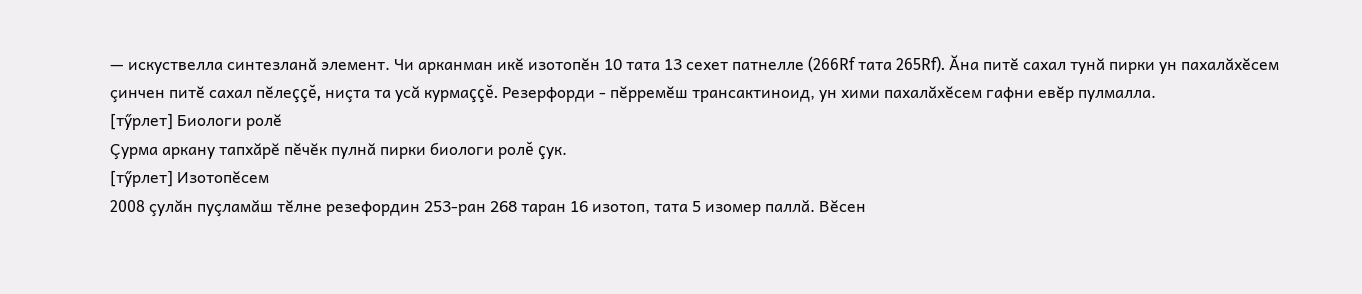— искуствелла синтезланă элемент. Чи арканман икĕ изотопĕн 10 тата 13 сехет патнелле (266Rf тата 265Rf). Ăна питĕ сахал тунă пирки ун пахалăхĕсем çинчен питĕ сахал пĕлеççĕ, ниçта та усă курмаççĕ. Резерфорди - пĕрремĕш трансактиноид, ун хими пахалăхĕсем гафни евĕр пулмалла.
[тӳрлет] Биологи ролĕ
Çурма аркану тапхăрĕ пĕчĕк пулнă пирки биологи ролĕ çук.
[тӳрлет] Изотопĕсем
2008 çулăн пуçламăш тĕлне резефордин 253-ран 268 таран 16 изотоп, тата 5 изомер паллă. Вĕсен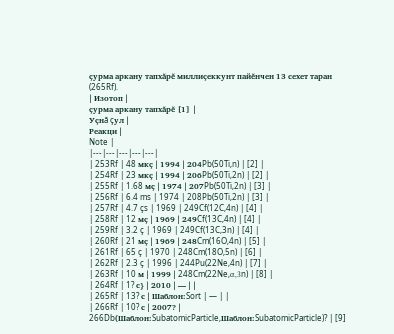çурма аркану тапхăрĕ миллиçеккунт пайĕнчен 13 сехет таран (265Rf).
| Изотоп |
çурма аркану тапхăрĕ [1] |
Уçнă çул |
Реакци |
Note |
|---|---|---|---|---|
| 253Rf | 48 мкç | 1994 | 204Pb(50Ti,n) | [2] |
| 254Rf | 23 мкç | 1994 | 206Pb(50Ti,2n) | [2] |
| 255Rf | 1.68 мç | 1974 | 207Pb(50Ti,2n) | [3] |
| 256Rf | 6.4 ms | 1974 | 208Pb(50Ti,2n) | [3] |
| 257Rf | 4.7 çs | 1969 | 249Cf(12C,4n) | [4] |
| 258Rf | 12 мç | 1969 | 249Cf(13C,4n) | [4] |
| 259Rf | 3.2 ç | 1969 | 249Cf(13C,3n) | [4] |
| 260Rf | 21 мç | 1969 | 248Cm(16O,4n) | [5] |
| 261Rf | 65 ç | 1970 | 248Cm(18O,5n) | [6] |
| 262Rf | 2.3 ç | 1996 | 244Pu(22Ne,4n) | [7] |
| 263Rf | 10 м | 1999 | 248Cm(22Ne,α,3n) | [8] |
| 264Rf | 1? с} | 2010 | — | |
| 265Rf | 13? с | Шаблон:Sort | — | |
| 266Rf | 10? с | 2007? | 266Db(Шаблон:SubatomicParticle,Шаблон:SubatomicParticle)? | [9]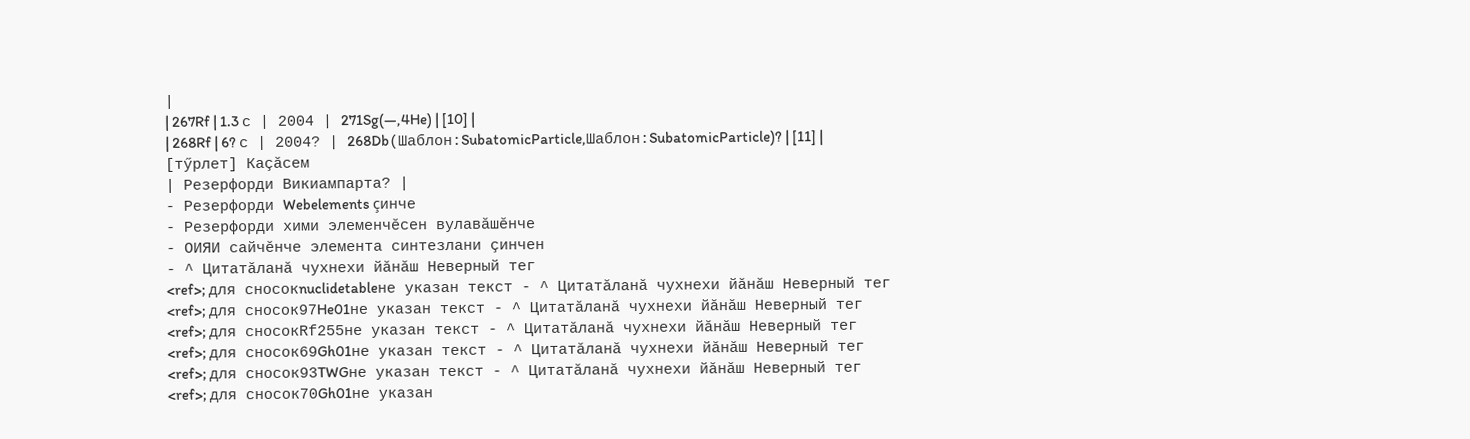|
| 267Rf | 1.3 с | 2004 | 271Sg(—,4He) | [10] |
| 268Rf | 6? с | 2004? | 268Db(Шаблон:SubatomicParticle,Шаблон:SubatomicParticle)? | [11] |
[тӳрлет] Каçăсем
| Резерфорди Викиампарта? |
- Резерфорди Webelements çинче
- Резерфорди хими элеменчĕсен вулавăшĕнче
- ОИЯИ сайчĕнче элемента синтезлани çинчен
- ^ Цитатăланă чухнехи йăнăш Неверный тег
<ref>; для сносокnuclidetableне указан текст - ^ Цитатăланă чухнехи йăнăш Неверный тег
<ref>; для сносок97He01не указан текст - ^ Цитатăланă чухнехи йăнăш Неверный тег
<ref>; для сносокRf255не указан текст - ^ Цитатăланă чухнехи йăнăш Неверный тег
<ref>; для сносок69Gh01не указан текст - ^ Цитатăланă чухнехи йăнăш Неверный тег
<ref>; для сносок93TWGне указан текст - ^ Цитатăланă чухнехи йăнăш Неверный тег
<ref>; для сносок70Gh01не указан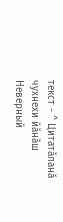текст - ^ Цитатăланă чухнехи йăнăш Неверный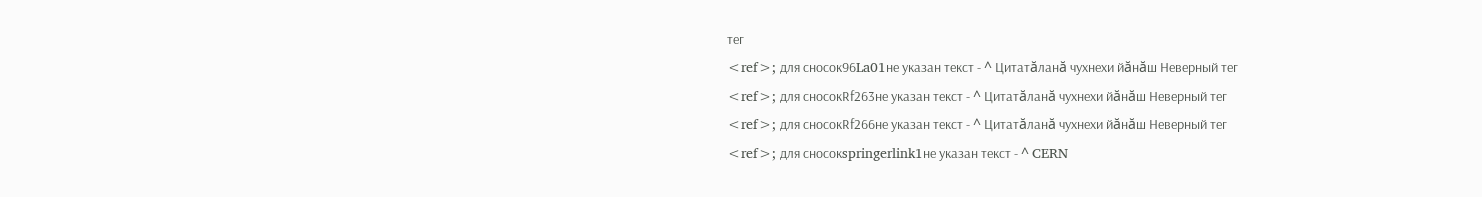тег
<ref>; для сносок96La01не указан текст - ^ Цитатăланă чухнехи йăнăш Неверный тег
<ref>; для сносокRf263не указан текст - ^ Цитатăланă чухнехи йăнăш Неверный тег
<ref>; для сносокRf266не указан текст - ^ Цитатăланă чухнехи йăнăш Неверный тег
<ref>; для сносокspringerlink1не указан текст - ^ CERN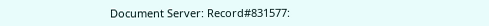Document Server: Record#831577: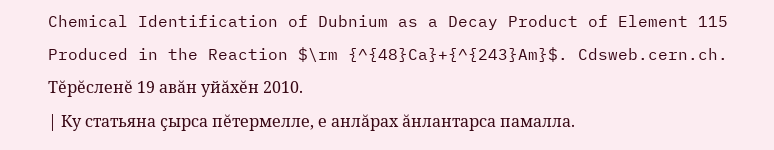Chemical Identification of Dubnium as a Decay Product of Element 115 Produced in the Reaction $\rm {^{48}Ca}+{^{243}Am}$. Cdsweb.cern.ch. Тĕрĕсленĕ 19 авăн уйăхĕн 2010.
| Ку статьяна çырса пĕтермелле, е анлăрах ăнлантарса памалла.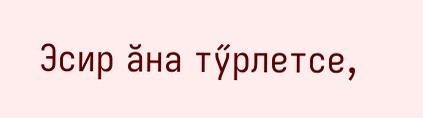Эсир ăна тӳрлетсе,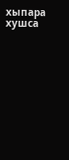хыпара хушса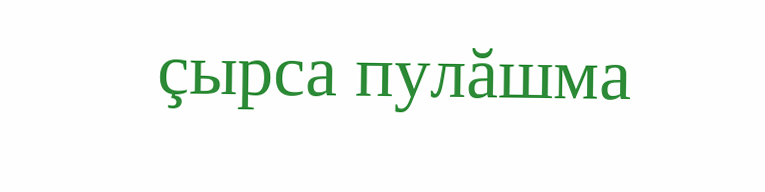çырса пулăшма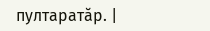пултаратăр. |